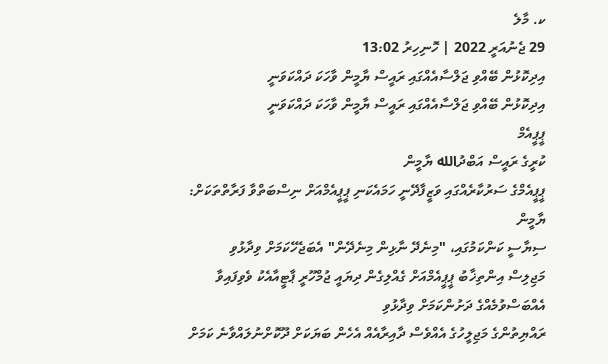ކ. މާލެ
29 ޖެނުއަރީ 2022 | ހޮނިހިރު 13:02
އިދިކޮޅުން ބޭއްވި ޖަލްސާއެއްގައި ރައީސް ޔާމީން ވާހަކަ ދައްކަވަނީ
އިދިކޮޅުން ބޭއްވި ޖަލްސާއެއްގައި ރައީސް ޔާމީން ވާހަކަ ދައްކަވަނީ
ޕީޕީއެމް
ކުރީގެ ރައީސް އަބްދުالله ޔާމީން
ޕީޕީއެމްގެ ސަރުކާރެއްގައި ވަޒީފާދޭނީ ހަމައެކަނި ޕީޕީއެމްއަށް ނިސްބަތްވާ ފަރާތްތަކަށް: ޔާމީން
ސިޔާސީ ކަންކަމުގައި، "މިނެދޭ ނާޅިން މިނެދޭން" އެބަޖެހޭކަމަށް ވިދާޅުވި
މަޖިލިސް އިންތިޚާބު ޕީޕީއެމްއަށް ގެއްލިގެން ދިޔައީ ޖުމްހޫރީ ޕާޓީއާއެކު ވެވިފައިވާ އެއްބަސްވުމެއްގެ ދަށުންކަމަށް ވިދާޅުވި
ރައްޔިތުންގެ މަޖިލީހުގެ އެއްވެސް ދާއިރާއެއް އެހެން ބަޔަކަށް ދޫކޮށްނުލައްވާނެ ކަމަށް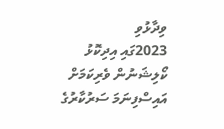ވިދާޅުވި
2023ގައި އިދިކޮޅު ކޯލިޝަނުން ވެރިކަމަށް އައިސްފިނަމަ ސަރުކާރުގެ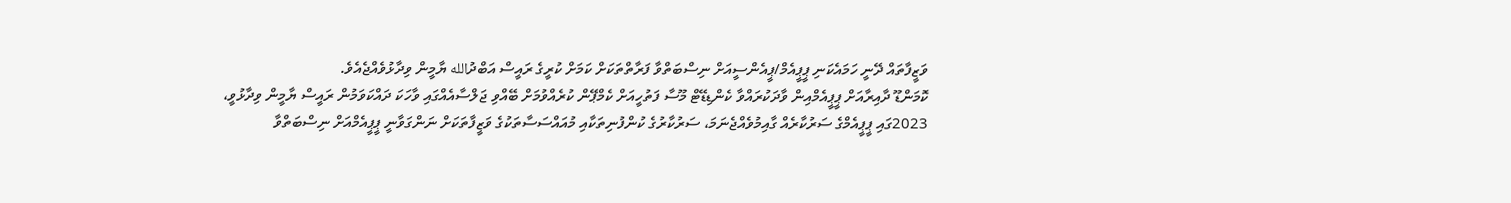ވަޒީފާތައް ދޭނީ ހަމައެކަނި ޕީޕީއެމް/ޕީއެންސީއަށް ނިސްބަތްވާ ފަރާތްތަކަށް ކަމަށް ކުރީގެ ރައީސް އަބްދުالله ޔާމީން ވިދާޅުވެއްޖެއެވެ.
ކޮމަންޑޫ ދާއިރާއަށް ޕީޕީއެމްއިން ވާދަކުރައްވާ ކެންޑިޑޭޓް މޫސާ ފަތުހީއަށް ކެމްޕޭން ކުރެއްވުމަށް ބޭއްވި ޖަލްސާއެއްގައި ވާހަކަ ދައްކަވަމުން ރައީސް ޔާމީން ވިދާޅުވީ، 2023ގައި ޕީޕީއެމްގެ ސަރުކާރެއް ގާއިމުވެއްޖެނަމަ، ސަރުކާރުގެ ކުންފުނިތަކާއި މުއައްސަސާތަކުގެ ވަޒީފާތަކަށް ނަންގަވާނީ ޕީޕީއެމްއަށް ނިސްބަތްވާ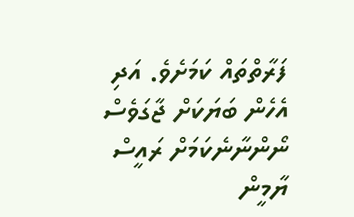ފަރާތްތައް ކަމަށެވެ. އަދި އެހެން ބަޔަކަށް ޖާގަވެސް ނޯންނާނެކަމަށް ރައީސް ޔާމީން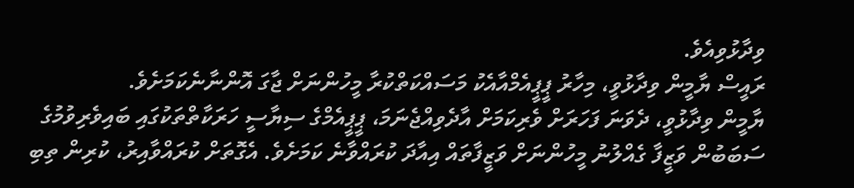ވިދާޅުވިއެވެ.
ރައީސް ޔާމީން ވިދާޅުވީ، މިހާރު ޕީޕީއެމްއާއެކު މަސައްކަތްކުރާ މީހުންނަށް ޖާގަ އޮންނާނެކަމަށެވެ.
ޔާމީން ވިދާޅުވީ، ދެވަނަ ފަހަރަށް ވެރިކަމަށް އާދެވިއްޖެނަމަ، ޕީޕީއެމްގެ ސިޔާސީ ހަރަކާތްތަކުގައި ބައިވެރިވުމުގެ ސަބަބުން ވަޒީފާ ގެއްލުނު މީހުންނަށް ވަޒީފާތައް އިއާދަ ކުރައްވާނެ ކަމަށެވެ. އެގޮތަށް ކުރައްވާއިރު، ކުރިން ތިބި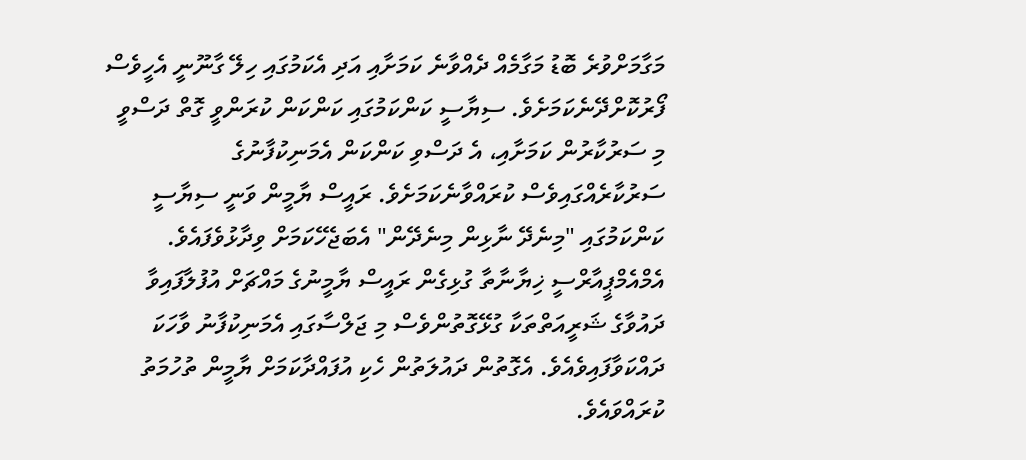މަގާމަށްވުރެ ބޮޑު މަގާމެއް ދެއްވާނެ ކަމަށާއި އަދި އެކަމުގައި ހިލޭ ގާނޫނީ އެހީވެސް ފޯރުކޮށްދޭނެކަމަށެވެ. ސިޔާސީ ކަންކަމުގައި ކަންކަން ކުރަންވީ ގޮތް ދަސްވީ މި ސަރުކާރުން ކަމަށާއި، އެ ދަސްވި ކަންކަން އެމަނިކުފާނުގެ ސަރުކާރެއްގައިވެސް ކުރައްވާނެކަމަށެވެ. ރައީސް ޔާމީން ވަނީ ސިޔާސީ ކަންކަމުގައި "މިނެދޭ ނާޅިން މިނެދޭން" އެބަޖެހޭކަމަށް ވިދާޅުވެފައެވެ.
އެމްއެމްޕީއާރްސީ ޚިޔާނާތާ ގުޅިގެން ރައީސް ޔާމީނުގެ މައްޗަށް އުފުލާފައިވާ ދައުވާގެ ޝަރީއަތްތަކާ ގުޅޭގޮތުންވެސް މި ޖަލްސާގައި އެމަނިކުފާނު ވާހަކަ ދައްކަވާފައިވެއެވެ. އެގޮތުން ދައުލަތުން ހެކި އުފައްދާކަމަށް ޔާމީން ތުހުމަތު ކުރައްވައެވެ.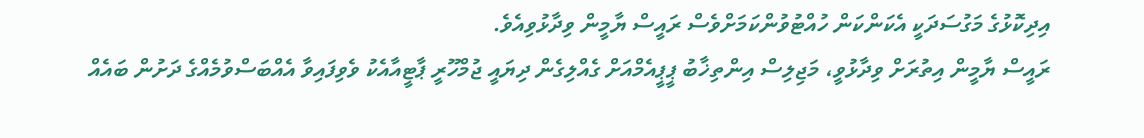އިދިކޮޅުގެ މަގުސަދަކީ އެކަންކަން ހުއްޓުވުންކަމަށްވެސް ރައީސް ޔާމީން ވިދާޅުވިއެވެ.
ރައީސް ޔާމީން އިތުރަށް ވިދާޅުވީ، މަޖިލިސް އިންތިޚާބު ޕީޕީއެމްއަށް ގެއްލިގެން ދިޔައީ ޖުމްހޫރީ ޕާޓީއާއެކު ވެވިފައިވާ އެއްބަސްވުމެއްގެ ދަށުން ބައެއް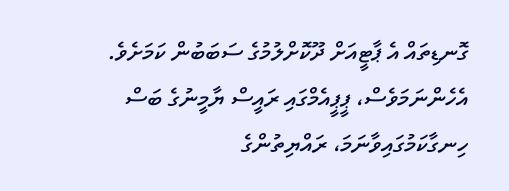ގޮނޑިތައް އެ ޕާޓީއަށް ދޫކޮށްލުމުގެ ސަބަބުން ކަމަށެވެ. އެހެންނަމަވެސް، ޕީޕީއެމްގައި ރައީސް ޔާމީނުގެ ބަސް ހިނގާކަމުގައިވާނަމަ، ރައްޔިތުންގެ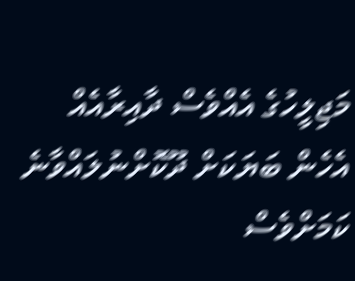މަޖިލީހުގެ އެއްވެސް ދާއިރާއެއް އެހެން ބަޔަކަށް ދޫކޮށްނުލައްވާނެ ކަމަށްވެސް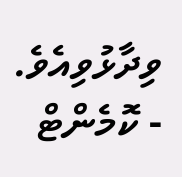ވިދާޅުވިއެވެ.
- ކޮމެންޓް